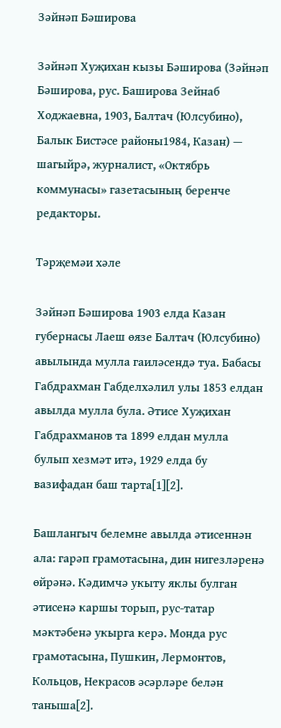Зәйнәп Бәширова

Зәйнәп Хуҗихан кызы Бәширова (Зәйнәп Бәширова, рус. Баширова Зейнаб Ходжаевна, 1903, Балтач (Юлсубино), Балык Бистәсе районы1984, Казан) — шагыйрә, журналист, «Октябрь коммунасы» газетасының беренче редакторы.

Тәрҗемәи хәле

Зәйнәп Бәширова 1903 елда Казан губернасы Лаеш өязе Балтач (Юлсубино) авылында мулла гаиләсендә туа. Бабасы Габдрахман Габделхәлил улы 1853 елдан авылда мулла була. Әтисе Хуҗихан Габдрахманов та 1899 елдан мулла булып хезмәт итә, 1929 елда бу вазифадан баш тарта[1][2].

Башлангыч белемне авылда әтисеннән ала: гарәп грамотасына, дин нигезләренә өйрәнә. Кәдимчә укыту яклы булган әтисенә каршы торып, рус-татар мәктәбенә укырга керә. Монда рус грамотасына, Пушкин, Лермонтов, Кольцов, Некрасов әсәрләре белән таныша[2].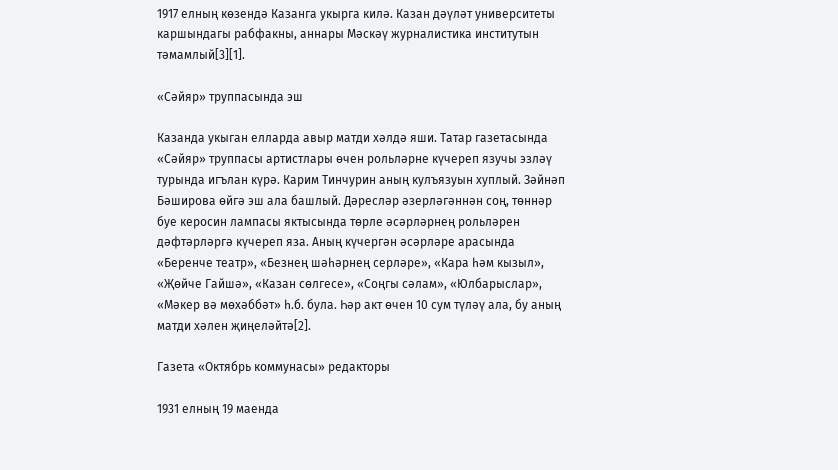1917 елның көзендә Казанга укырга килә. Казан дәүләт университеты каршындагы рабфакны, аннары Мәскәү журналистика институтын тәмамлый[3][1].

«Сәйяр» труппасында эш

Казанда укыган елларда авыр матди хәлдә яши. Татар газетасында «Сәйяр» труппасы артистлары өчен рольләрне күчереп язучы эзләү турында игълан күрә. Карим Тинчурин аның кулъязуын хуплый. Зәйнәп Бәширова өйгә эш ала башлый. Дәресләр әзерләгәннән соң, төннәр буе керосин лампасы яктысында төрле әсәрләрнең рольләрен дәфтәрләргә күчереп яза. Аның күчергән әсәрләре арасында «Беренче театр», «Безнең шәһәрнең серләре», «Кара һәм кызыл», «Җөйче Гайшә», «Казан сөлгесе», «Соңгы сәлам», «Юлбарыслар», «Мәкер вә мөхәббәт» һ.б. була. Һәр акт өчен 10 сум түләү ала, бу аның матди хәлен җиңеләйтә[2].

Газета «Октябрь коммунасы» редакторы

1931 елның 19 маенда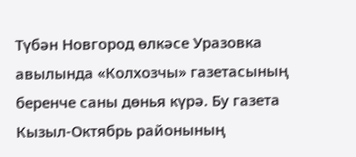Түбән Новгород өлкәсе Уразовка авылында «Колхозчы» газетасының беренче саны дөнья күрә. Бу газета Кызыл-Октябрь районының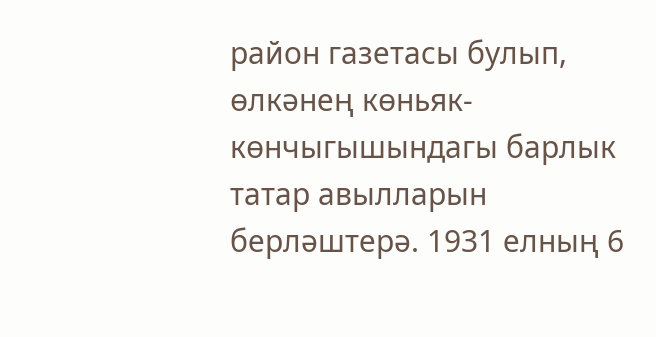район газетасы булып, өлкәнең көньяк-көнчыгышындагы барлык татар авылларын берләштерә. 1931 елның 6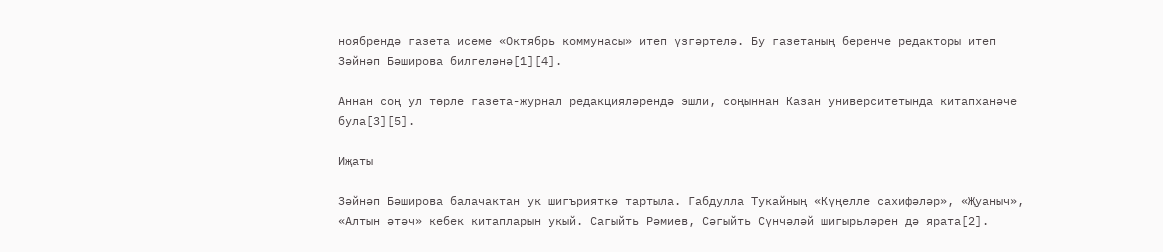ноябрендә газета исеме «Октябрь коммунасы» итеп үзгәртелә. Бу газетаның беренче редакторы итеп Зәйнәп Бәширова билгеләнә[1][4].

Аннан соң ул төрле газета-журнал редакцияләрендә эшли, соңыннан Казан университетында китапханәче була[3][5].

Иҗаты

Зәйнәп Бәширова балачактан ук шигърияткә тартыла. Габдулла Тукайның «Күңелле сахифәләр», «Җуаныч», «Алтын әтәч» кебек китапларын укый. Сагыйть Рәмиев, Сәгыйть Сүнчәләй шигырьләрен дә ярата[2].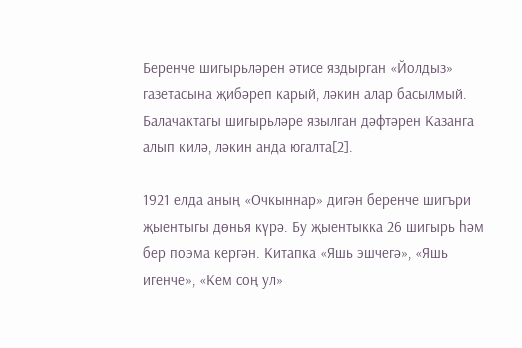Беренче шигырьләрен әтисе яздырган «Йолдыз» газетасына җибәреп карый, ләкин алар басылмый. Балачактагы шигырьләре язылган дәфтәрен Казанга алып килә, ләкин анда югалта[2].

1921 елда аның «Очкыннар» дигән беренче шигъри җыентыгы дөнья күрә. Бу җыентыкка 26 шигырь һәм бер поэма кергән. Китапка «Яшь эшчегә», «Яшь игенче», «Кем соң ул»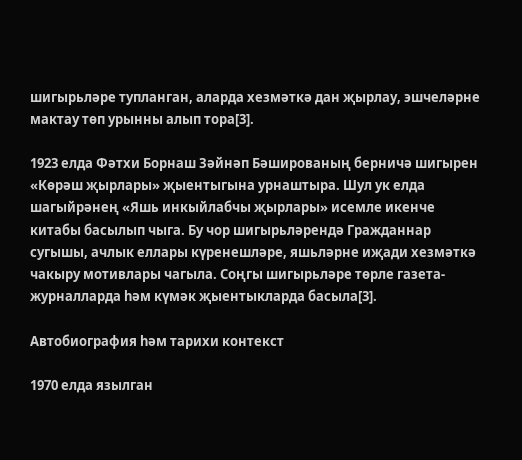шигырьләре тупланган, аларда хезмәткә дан җырлау, эшчеләрне мактау төп урынны алып тора[3].

1923 елда Фәтхи Борнаш Зәйнәп Бәшированың берничә шигырен «Көрәш җырлары» җыентыгына урнаштыра. Шул ук елда шагыйрәнең «Яшь инкыйлабчы җырлары» исемле икенче китабы басылып чыга. Бу чор шигырьләрендә Гражданнар сугышы, ачлык еллары күренешләре, яшьләрне иҗади хезмәткә чакыру мотивлары чагыла. Соңгы шигырьләре төрле газета-журналларда һәм күмәк җыентыкларда басыла[3].

Автобиография һәм тарихи контекст

1970 елда язылган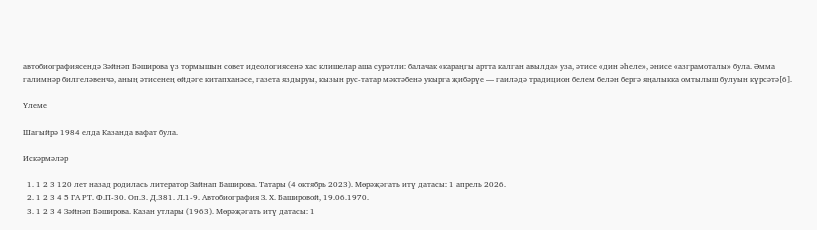автобиографиясендә Зәйнәп Бәширова үз тормышын совет идеологиясенә хас клишелар аша сурәтли: балачак «караңгы артта калган авылда» уза, әтисе «дин әһеле», әнисе «азграмоталы» була. Әмма галимнәр билгеләвенчә, аның әтисенең өйдәге китапханәсе, газета яздыруы, кызын рус-татар мәктәбенә укырга җибәрүе — гаиләдә традицион белем белән бергә яңалыкка омтылыш булуын күрсәтә[6].

Үлеме

Шагыйрә 1984 елда Казанда вафат була.

Искәрмәләр

  1. 1 2 3 120 лет назад родилась литератор Зайнап Баширова. Татары (4 октябрь 2023). Мөрәҗәгать итү датасы: 1 апрель 2026.
  2. 1 2 3 4 5 ГА РТ. Ф.П-30. Оп.3. Д.381. Л.1-9. Автобиография З. Х. Башировой, 19.06.1970.
  3. 1 2 3 4 Зәйнәп Бәширова. Казан утлары (1963). Мөрәҗәгать итү датасы: 1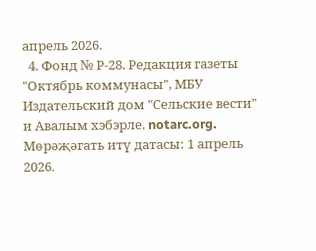апрель 2026.
  4. Фонд № Р-28. Редакция газеты "Октябрь коммунасы", МБУ Издательский дом "Сельские вести" и Авалым хэбэрле. notarc.org. Мөрәҗәгать итү датасы: 1 апрель 2026.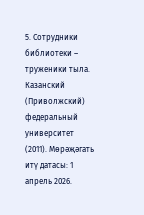5. Сотрудники библиотеки – труженики тыла. Казанский (Приволжский) федеральный университет (2011). Мөрәҗәгать итү датасы: 1 апрель 2026.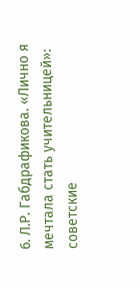6. Л.Р. Габдрафикова. «Лично я мечтала стать учительницей»: советские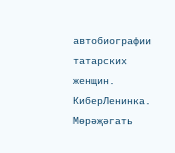автобиографии татарских женщин. КиберЛенинка. Мөрәҗәгать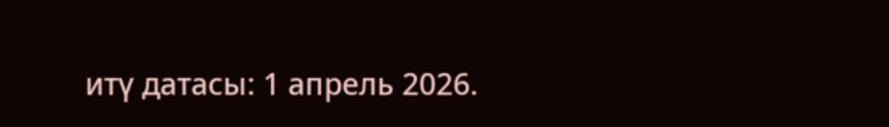итү датасы: 1 апрель 2026.